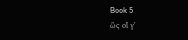Book 5
ὣς οἵ γʼ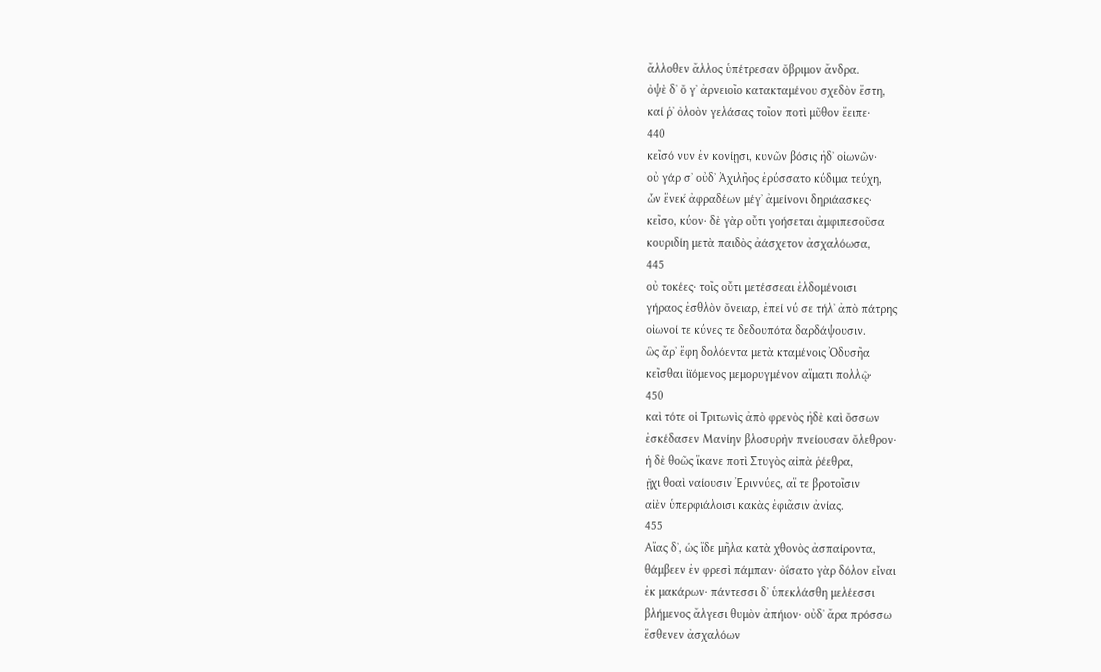ἄλλοθεν ἄλλος ὑπέτρεσαν ὄβριμον ἄνδρα.
ὀψὲ δʼ ὄ γʼ ἀρνειοῖο κατακταμένου σχεδὸν ἔστη,
καί ῥʼ ὀλοὸν γελάσας τοῖον ποτὶ μῦθον ἔειπε·
440
κεῖσό νυν ἐν κονίῃσι, κυνῶν βόσις ἠδʼ οἰωνῶν·
οὐ γάρ σʼ οὐδʼ Ἀχιλῆος ἐρύσσατο κύδιμα τεύχη,
ὧν ἕνεκ̔ ἀφραδέων μέγʼ ἀμείνονι δηριάασκες·
κεῖσο, κύον· δὲ γὰρ οὔτι γοήσεται ἀμφιπεσοῦσα
κουριδίη μετὰ παιδὸς ἀάσχετον ἀσχαλόωσα,
445
οὐ τοκέες· τοῖς οὔτι μετέσσεαι ἐλδομένοισι
γήραος ἐσθλὸν ὄνειαρ, ἐπεί νύ σε τήλʼ ἀπὸ πάτρης
οἰωνοί τε κύνες τε δεδουπότα δαρδάψουσιν.
ὣς ἄρʼ ἔφη δολόεντα μετὰ κταμένοις Ὀδυσῆα
κεῖσθαι ἰϊόμενος μεμορυγμένον αἵματι πολλῷ·
450
καὶ τότε οἱ Τριτωνὶς ἀπὸ φρενὸς ἠδὲ καὶ ὄσσων
ἐσκέδασεν Μανίην βλοσυρὴν πνείουσαν ὄλεθρον·
ἡ δὲ θοῶς ἵκανε ποτὶ Στυγὸς αἰπὰ ῥέεθρα,
ῇχι θοαὶ ναίουσιν Ἐριννύες, αἵ τε βροτοῖσιν
αἰὲν ὑπερφιάλοισι κακὰς ἐφιᾶσιν ἀνίας.
455
Αἴας δʼ, ὡς ἴδε μῆλα κατὰ χθονὸς ἀσπαίροντα,
θάμβεεν ἐν φρεσὶ πάμπαν· ὀΐσατο γὰρ δόλον εἶναι
ἐκ μακάρων· πάντεσσι δʼ ὑπεκλάσθη μελέεσσι
βλήμενος ἄλγεσι θυμὸν ἀπήιον· οὐδʼ ἄρα πρόσσω
ἔσθενεν ἀσχαλόων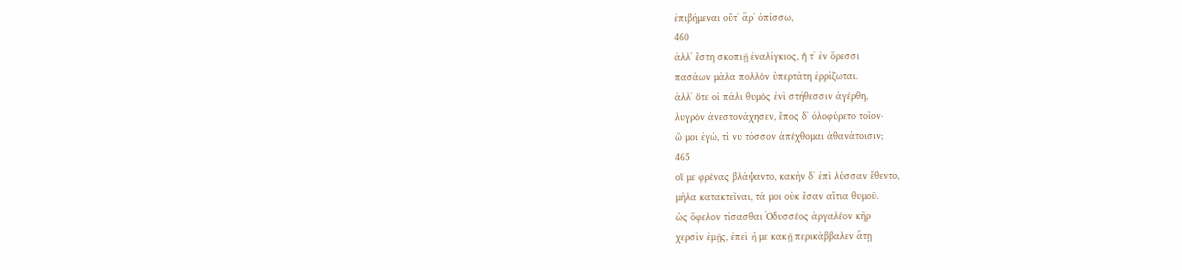ἐπιβήμεναι οὔτʼ ἄρʼ ὀπίσσω,
460
ἀλλʼ ἔστη σκοπιῇ ἐναλίγκιος, ἥ τʼ ἐν ὄρεσσι
πασάων μάλα πολλὸν ὑπερτάτη ἐρρίζωται.
ἀλλʼ ὅτε οἱ πάλι θυμὸς ἐνὶ στήθεσσιν ἀγέρθη,
λυγρὸν ἀνεστονάχησεν, ἔπος δʼ ὀλοφύρετο τοῖον·
ὤ μοι ἐγώ, τί νυ τόσσον ἀπέχθομαι ἀθανάτοισιν;
465
οἵ με φρένας βλάψαντο, κακὴν δʼ ἐπὶ λύσσαν ἔθεντο,
μῆλα κατακτεῖναι, τά μοι οὐκ ἔσαν αἴτια θυμοῦ.
ὡς ὄφελον τίσασθαι Ὀδυσσέος ἀργαλέον κῆρ
χερσὶν ἐμῇς, ἐπεὶ ἦ με κακῇ περικάββαλεν ἄτῃ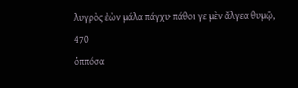λυγρὸς ἐὼν μάλα πάγχυ· πάθοι γε μὲν ἄλγεα θυμῷ,
470
ὁππόσα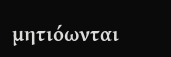μητιόωνται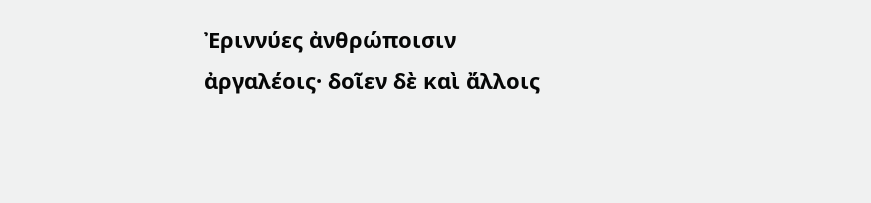Ἐριννύες ἀνθρώποισιν
ἀργαλέοις· δοῖεν δὲ καὶ ἄλλοις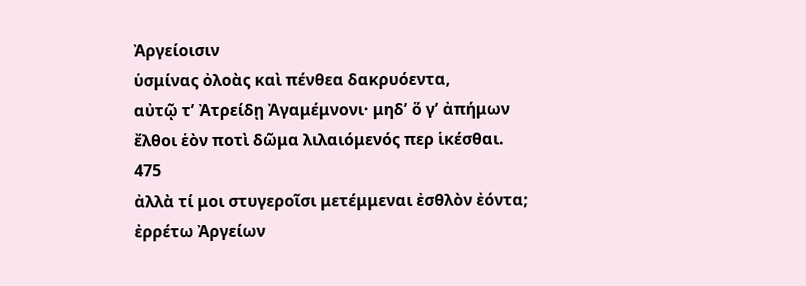Ἀργείοισιν
ὑσμίνας ὀλοὰς καὶ πένθεα δακρυόεντα,
αὐτῷ τʼ Ἀτρείδῃ Ἀγαμέμνονι· μηδʼ ὅ γʼ ἀπήμων
ἔλθοι ἑὸν ποτὶ δῶμα λιλαιόμενός περ ἱκέσθαι.
475
ἀλλὰ τί μοι στυγεροῖσι μετέμμεναι ἐσθλὸν ἐόντα;
ἐρρέτω Ἀργείων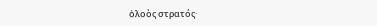ὀλοὸς στρατός·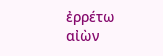ἐρρέτω αἰὼν